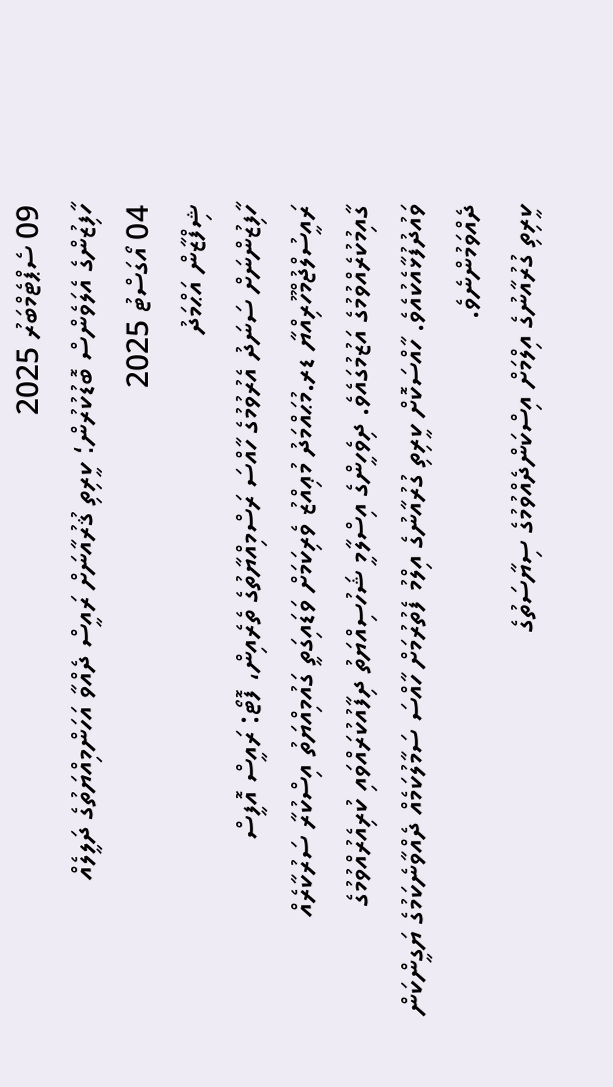09 ސެޕްޓެމްބަރު 2025
ހާފިޒުންގެ އެލަވެންސް ބޮޑުކުރުން؛ ކީރިތި ޤުރުއާނަށް ރައީސް ދެއްވާ އަހަންމިއްޔަތުގެ ދަލީލެއް
04 އޯގަސްޓު 2025
ޝިފްޒާން އަޙްމަދު
ހާފިޒުންނަށް ސަނަދު އެރުވުމުގެ ހާއްސަ ރަސްމިއްޔާތުގެ ތެރެއިން، ފޮޓޯ: ރައީސް އޮފީސް
ރައީސުލްޖުމްހޫރިއްޔާ ޑރ.މުޙައްމަދު މުޢިއްޒު ވެރިކަމަށް ވަޑައިގަތީ ގައުމިއްޔަތު އިސްކުރާ ސަރުކާރެއް ގާއިމުކުރެއްވުމުގެ އަޒުމުގައެވެ. ދިވެހީންގެ އިސްލާމީ ޝަހުސިއްޔަތު ދިފާއުކުރައްވައި ކުރިއެރުއްވުމުގެ ވައުދުފުޅާއެކުއެވެ. ހާއްސަކޮށް ކީރިތި ގުރުއާނުގެ އިލްމު ފެތުރުމަށް ހާއްސަ ސަމާލުކަމެއް ދެއްވާނެކަމުގެ ޔަގީންކަން ދެއްވަމުންނެވެ.
ކީރިތި ގުރުއާނުގެ އިލްމަށް އިސްކަންދެއްވުމުގެ ސިޔާސަތުގެ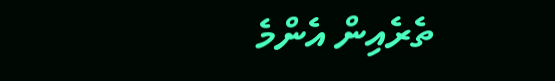ތެރެއިން އެންމެ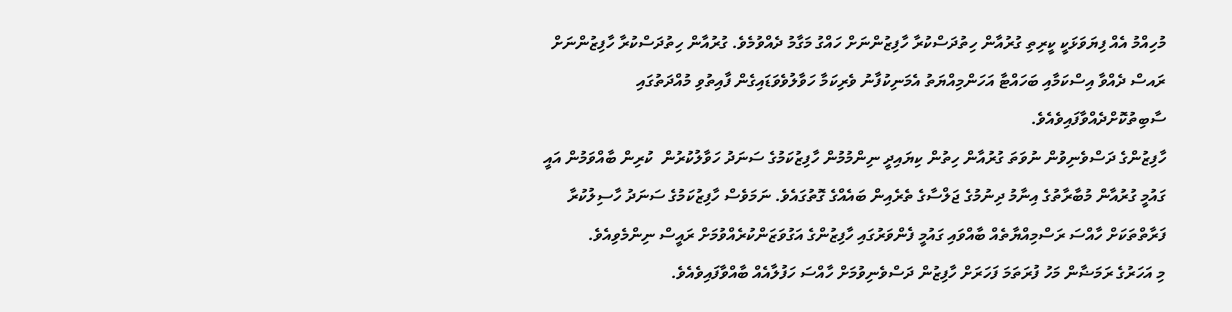މުހިއްމު އެއް ފިޔަވަޅަކީ ކީރިތި ގުރުއާން ހިތުދަސްކުރާ ހާފިޒުންނަށް ހައްގު މަގާމު ދެއްވުމެވެ. ގުރުއާން ހިތުދަސްކުރާ ހާފިޒުންނަށް ރައސް ދެއްވާ އިސްކަމާއި ބަހައްޓާ އަހަންމިއްޔަތު އެމަނިކުފާނު ވެރިކަމާ ހަވާލުވެވަޑައިގެން ފާއިތުވި މުއްދަތުގައި ސާބިތުކޮށްދެއްވާފައިވެއެވެ.
ހާފިޒުންގެ ދަސްވެނިވުން ނުވަތަ ގުރުއާން ހިތުން ކިޔައިދީ ނިންމުމުން ހާފިޒުކަމުގެ ސަނަދު ހަވާލުކުރުން  ކުރިން ބާއްވަމުން އައީ ގައުމީ ގުރުއާން މުބާރާތުގެ އިނާމު ދިނުމުގެ ޖަލްސާގެ ތެރެއިން ބައެއްގެ ގޮތުގައެވެ. ނަމަވެސް ހާފިޒުކަމުގެ ސަނަދު ހާސިލުކުރާ ފަރާތްތަކަށް ހާއްސަ ރަސްމިއްޔާތެއް ބާއްވައި ގައުމީ ފެންވަރުގައި ހާފިޒުންގެ އަގުވަޒަންކުރެއްވުމަށް ރައީސް ނިންމެވިއެވެ.
މި އަހަރުގެ ރަމަޟާން މަހު ފުރަތަމަ ފަހަރަށް ހާފިޒުން ދަސްވެނިވުމަށް ހާއްސަ ހަފުލާއެއް ބާއްވާފައިވެއެވެ.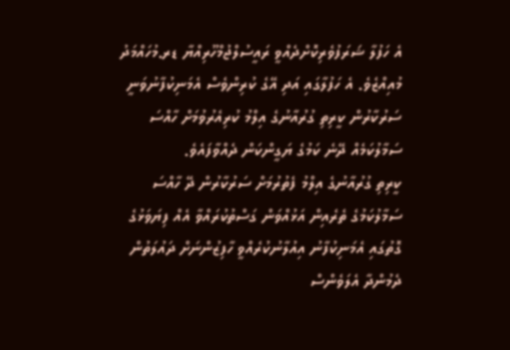އެ ހަފުލާ ޝަރަފުވެރިކޮށްދެއްވީ ރައީސުލްޖުމްހޫރިއްޔާ ޑރ.މުހައްމަދު މުއިއްޒެވެ. އެ ހަފުލާގައި އަދި އޭގެ ކުރިންވެސް އެމަނިކުފާނުވަނީ ސަރުކާރުން ކީރިތި ގުރުއާނުގެ އިލްމު ކުރިއެރުވުމަށް ހާއްސަ ސަމާލުކަމެއް ދޭނެ ކަމުގެ ޔަގީންކަން ދެއްވާފައެވެ.
ކީރިތި ގުރުއާނުގެ އިލްމު ފެތުރުމަށް ސަރުކާރުން ދޭ ހާއްސަ ސަމާލުކަމުގެ ތެރެއިން އަޅުއްވަން ގަސްތުކުރައްވާ އެއް ފިޔަވަޅުގެ ގޮތުގައި އެމަނިކުފާނު އިއުލާނުކުރެއްވީ ހާފިޒުންނަށް ދައުލަތުން ދެމުންދާ އެލަވެންސް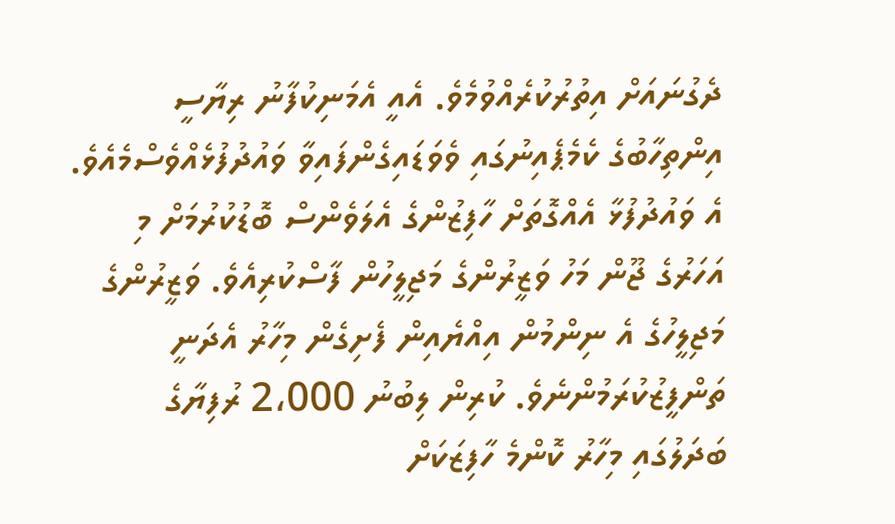ދެގުނައަށް އިތުރުކުރެއްވުމެވެ. އެއީ އެމަނިކުފާނު ރިޔާސީ އިންތިހާބުގެ ކެމެޕެއިނުގައި ވެވަޑައިގެންފައިވާ ވައުދުފުޅެއްވެސްމެއެވެ.
އެ ވައުދުފުޅާ އެއްގޮތަށް ހާފިޒުންގެ އެލަވެންސް ބޮޑުކުރުމަށް މި އަހަރުގެ ޖޫން މަހު ވަޒީރުންގެ މަޖިލީހުން ފާސްކުރިއެވެ. ވަޒީރުންގެ މަޖިލީހުގެ އެ ނިންމުން އިއްޔެއިން ފެށިގެން މިހާރު އެދަނީ ތަންފީޒުކުރަމުންނެވެ. ކުރިން ލިބުނު 2،000 ރުފިޔާގެ ބަދަލުގައި މިހާރު ކޮންމެ ހާފިޒަކަށް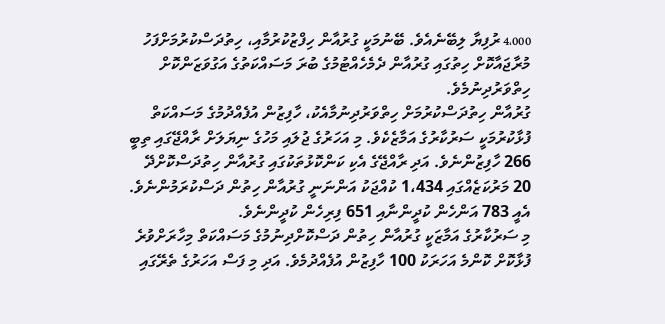4،000 ރުފިޔާ ލިބޭނެއެވެ. ބޭނުމަކީ ގުރުއާން ހިފްޒުކުރުމާއި، ހިތުދަސްކުރުމަށްފަހު މުރާޖައާކޮށް ހިތުގައި ގުރުއާން ދެމެހެއްޓުމުގެ ބުރަ މަސައްކަތުގެ އަގުވަޒަންކޮށް ހިތްވަރުދިނުމެވެ.
ގުރުއާން ހިތުދަސްކުރުމަށް ހިތްވަރުދިނުމާއެކު، ހާފިޒުން އުފެއްދުމުގެ މަސައްކަތް ފުޅާކުރުމަކީ ސަރުކާރުގެ އަމާޒެކެވެ. މި އަހަރުގެ ޖުލައި މަހުގެ ނިޔަލަށް ރާއްޖޭގައި ތިބީ 266 ހާފިޒުންނެވެ. އަދި ރާއްޖޭގެ އެކި ކަންކޮޅުތަކުގައި ގުރުއާން ހިތުދަސްކޮށްދޭ 20 މަރުކަޒެއްގައި 1،434 ކުއްޖަކު އަންނަނީ ގުރުއާން ހިތުން ދަސްކުރަމުންނެވެ. އެއީ 783 އަންހެން ކުދީންނާއި 651 ފިރިހެން ކުދީންނެވެ.
މި ސަރުކާރުގެ އަމާޒަކީ ގުރުއާން ހިތުން ދަސްކޮށްދިނުމުގެ މަސައްކަތް މިހާރަށްވުރެ ފުޅާކޮށް ކޮންމެ އަހަރަކު 100 ހާފިޒުން އުފެއްދުމެވެ. އަދި މި ފަސް އަހަރުގެ ތެރޭގައި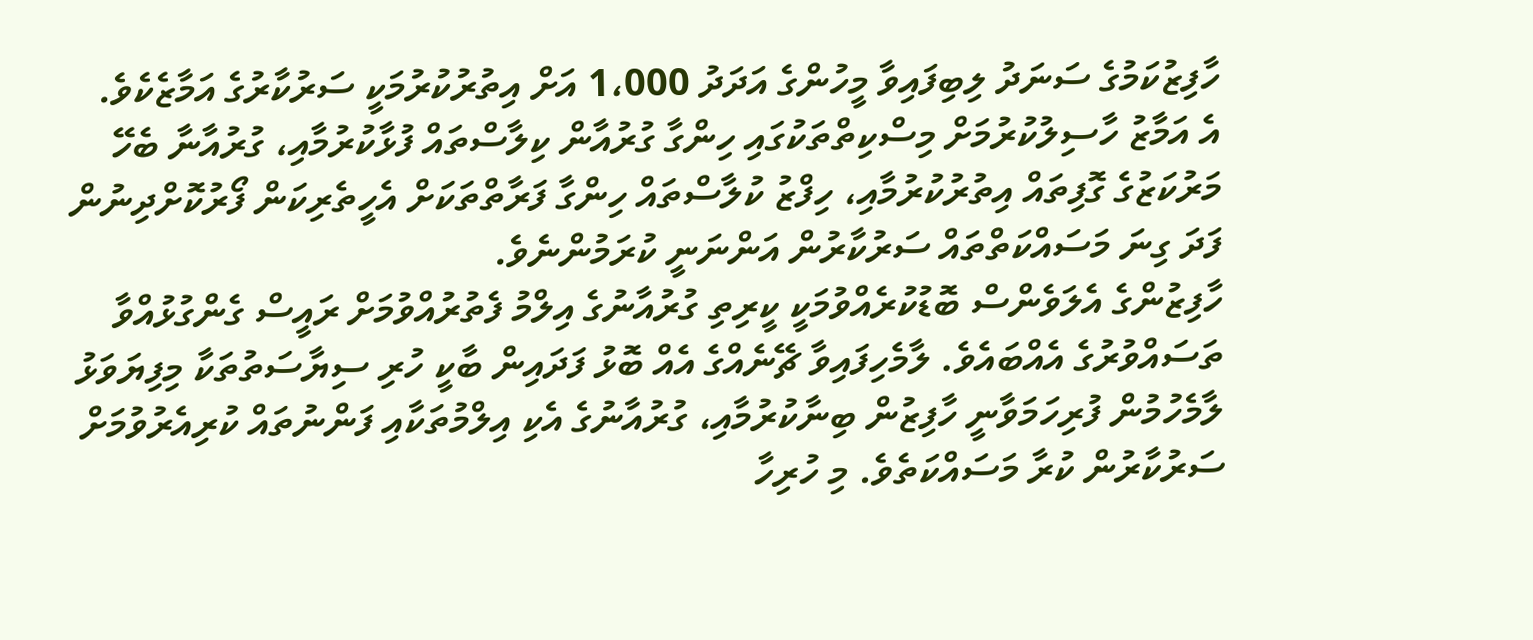ހާފިޒުކަމުގެ ސަނަދު ލިބިފައިވާ މީހުންގެ އަދަދު 1،000 އަށް އިތުރުކުރުމަކީ ސަރުކާރުގެ އަމާޒެކެވެ.
އެ އަމާޒު ހާސިލުކުރުމަށް މިސްކިތްތަކުގައި ހިންގާ ގުރުއާން ކިލާސްތައް ފުޅާކުރުމާއި، ގުރުއާނާ ބެހޭ މަރުކަޒުގެ ގޮފިތައް އިތުރުކުރުމާއި، ހިފްޒު ކުލާސްތައް ހިންގާ ފަރާތްތަކަށް އެހީތެރިކަން ފޯރުކޮށްދިނުން ފަދަ ގިނަ މަސައްކަތްތައް ސަރުކާރުން އަންނަނީ ކުރަމުންނެވެ.
ހާފިޒުންގެ އެލަވެންސް ބޮޑުކުރެއްވުމަކީ ކީރިތި ގުރުއާނުގެ އިލްމު ފެތުރުއްވުމަށް ރައީސް ގެންގުޅުއްވާ ތަސައްވުރުގެ އެއްބައެވެ. ލާމެހިފައިވާ ޗޭނެއްގެ އެއް ބޮޅު ފަދައިން ބާކީ ހުރި ސިޔާސަތުތަކާ މިފިޔަވަޅު ލާމެހުމުން ފުރިހަމަވާނީ ހާފިޒުން ބިނާކުރުމާއި، ގުރުއާނުގެ އެކި އިލްމުތަކާއި ފަންނުތައް ކުރިއެރުވުމަށް ސަރުކާރުން ކުރާ މަސައްކަތެވެ. މި ހުރިހާ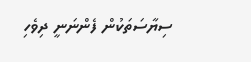ސިޔާސަތަކުން ފެންނަނީ ދިވެހި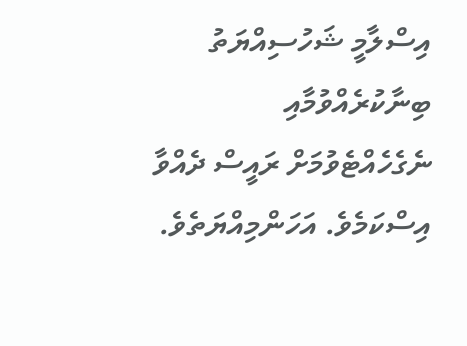އިސްލާމީ ޝަހުސިއްޔަތު ބިނާކުރެއްވުމާއި ނެގެހެއްޓެވުމަށް ރައީސް ދެއްވާ އިސްކަމެވެ. އަހަންމިއްޔަތެވެ.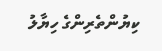ކިޔުންތެރިންގެ ހިޔާލު